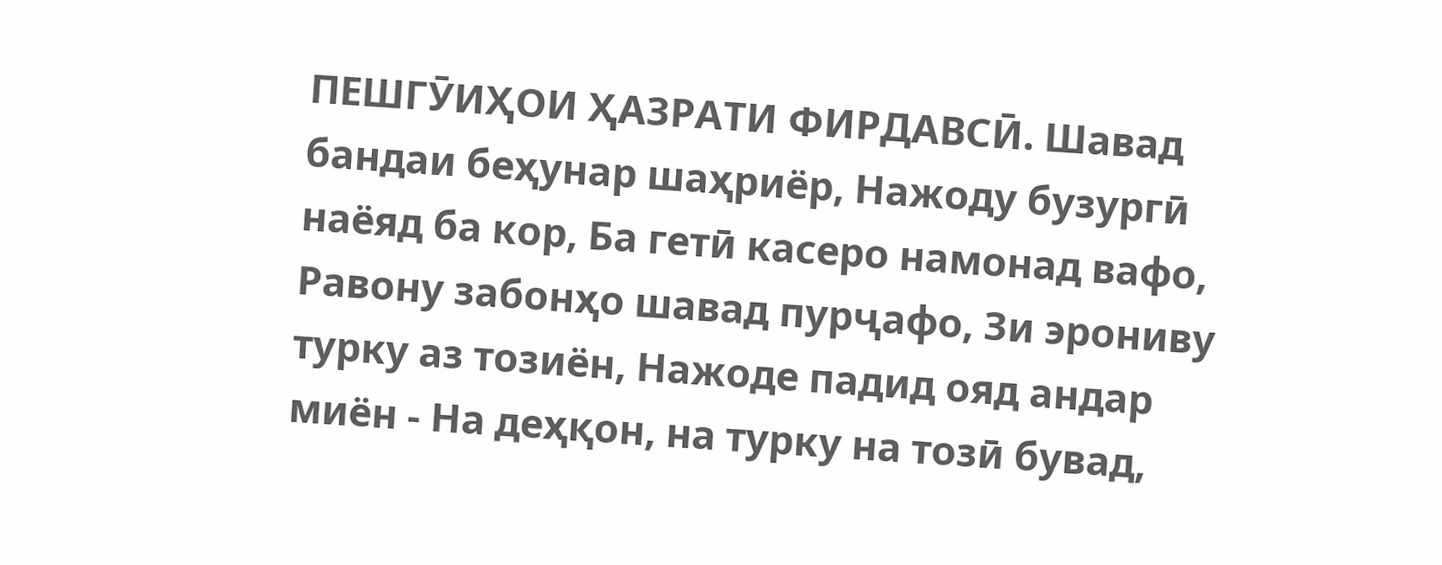ПЕШГӮИҲОИ ҲАЗРАТИ ФИРДАВСӢ. Шавад бандаи беҳунар шаҳриёр, Нажоду бузургӣ наёяд ба кор, Ба гетӣ касеро намонад вафо, Равону забонҳо шавад пурҷафо, Зи эрониву турку аз тозиён, Нажоде падид ояд андар миён - На деҳқон, на турку на тозӣ бувад,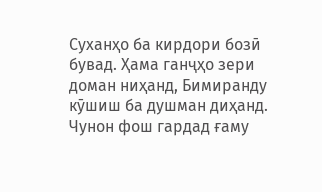Суханҳо ба кирдори бозӣ бувад. Ҳама ганҷҳо зери доман ниҳанд, Бимиранду кӯшиш ба душман диҳанд. Чунон фош гардад ғаму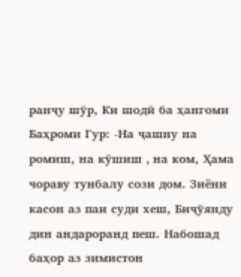ранҷу шӯр, Ки шодӣ ба ҳангоми Баҳроми Гур: -На ҷашну на ромиш, на кӯшиш ‚ на ком, Ҳама чораву тунбалу сози дом. Зиёни касон аз паи суди хеш, Биҷӯянду дин андароранд пеш. Набошад баҳор аз зимистон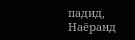падид, Наёранд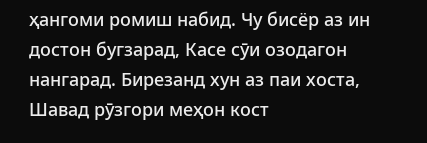ҳангоми ромиш набид. Чу бисёр аз ин достон бугзарад, Касе сӯи озодагон нангарад. Бирезанд хун аз паи хоста, Шавад рӯзгори меҳон кост